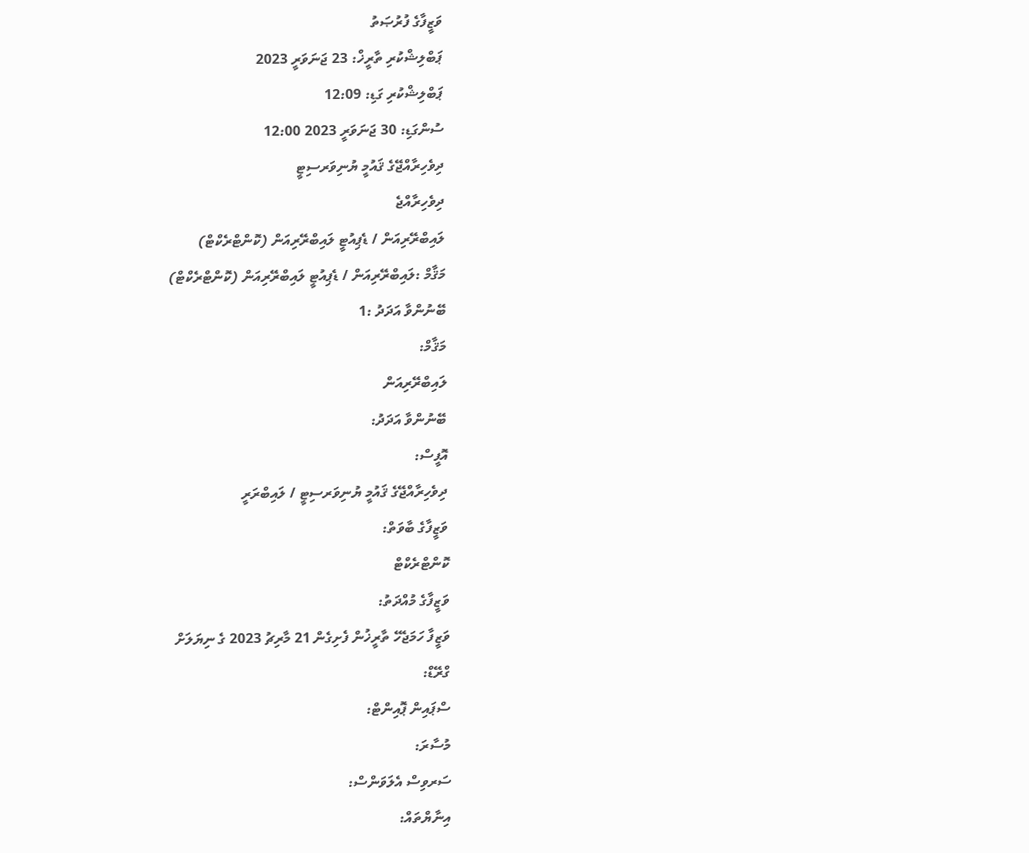ވަޒީފާގެ ފުރުޞަތު
ޕަބްލިޝްކުރި ތާރީޚް: 23 ޖަނަވަރީ 2023
ޕަބްލިޝްކުރި ގަޑި: 12:09
ސުންގަޑި: 30 ޖަނަވަރީ 2023 12:00
ދިވެހިރާއްޖޭގެ ޤައުމީ ޔުނިވަރސިޓީ
ދިވެހިރާއްޖެ
ލައިބްރޭރިއަން / ޑެޕިއުޓީ ލައިބްރޭރިއަން (ކޮންޓްރެކްޓް)
މަޤާމް :ލައިބްރޭރިއަން / ޑެޕިއުޓީ ލައިބްރޭރިއަން (ކޮންޓްރެކްޓް)
ބޭނުންވާ އަދަދު :1
މަޤާމް:
ލައިބްރޭރިއަން
ބޭނުންވާ އަދަދު:
އޮފީސް:
ދިވެހިރާއްޖޭގެ ޤައުމީ ޔުނިވަރސިޓީ / ލައިބްރަރީ
ވަޒީފާގެ ބާވަތް:
ކޮންޓްރެކްޓް
ވަޒީފާގެ މުއްދަތު:
ވަޒީފާ ހަމަޖެހޭ ތާރީޚުން ފެށިގެން 21 މާރިޗު 2023 ގެ ނިޔަލަށް
ގްރޭޑް:
ސްޕައިން ޕޮއިންޓް:
މުސާރަ:
ސަރވިސް އެލަވަންސް:
އިނާޔްތައް: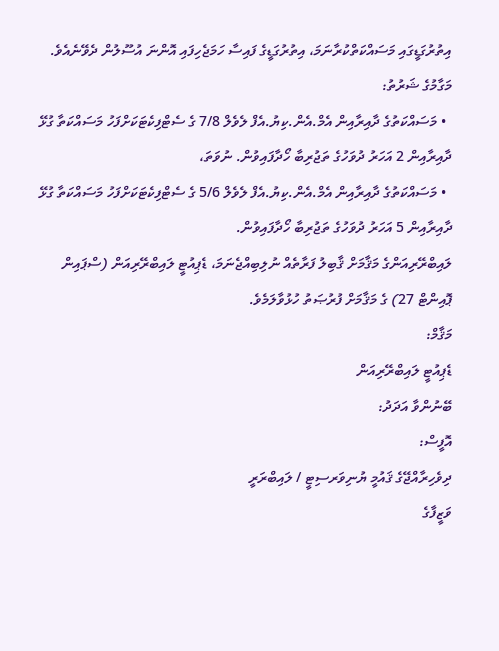އިތުރުގަޑީގައި މަސައްކަތްކުރާނަމަ، އިތުރުގަޑީގެ ފައިސާ ހަމަޖެހިފައި އޮންނަ އުސޫލުން ދެވޭނެއެވެ.
މަގާމުގެ ޝަރުތު:
  • މަސައްކަތުގެ ދާއިރާއިން އެމް.އެން.ކިޔު.އެފް ލެވެލް 7/8 ގެ ސެޓްފިކެޓަކަށްފަހު މަސައްކަތާ ގުޅޭ ދާއިރާއިން 2 އަހަރު ދުވަހުގެ ތަޖުރިބާ ހޯދާފައިވުން. ނުވަތަ،
  • މަސައްކަތުގެ ދާއިރާއިން އެމް.އެން.ކިޔު.އެފް ލެވެލް 5/6 ގެ ސެޓްފިކެޓަކަށްފަހު މަސައްކަތާ ގުޅޭ ދާއިރާއިން 5 އަހަރު ދުވަހުގެ ތަޖުރިބާ ހޯދާފައިވުން.
ލައިބްރޭރިއަންގެ މަޤާމަށް ޤާބިލު ފަރާތެއް ނުލިބިއްޖެނަމަ، ޑެޕިއުޓީ ލައިބްރޭރިއަން (ސްޕައިން ޕޮއިންޓް 27) ގެ މަޤާމަށް ފުރުޞަތު ހުޅުވާލަމެވެ.
މަޤާމް:
ޑެޕިއުޓީ ލައިބްރޭރިއަން
ބޭނުންވާ އަދަދު:
އޮފީސް:
ދިވެހިރާއްޖޭގެ ޤައުމީ ޔުނިވަރސިޓީ / ލައިބްރަރީ
ވަޒީފާގެ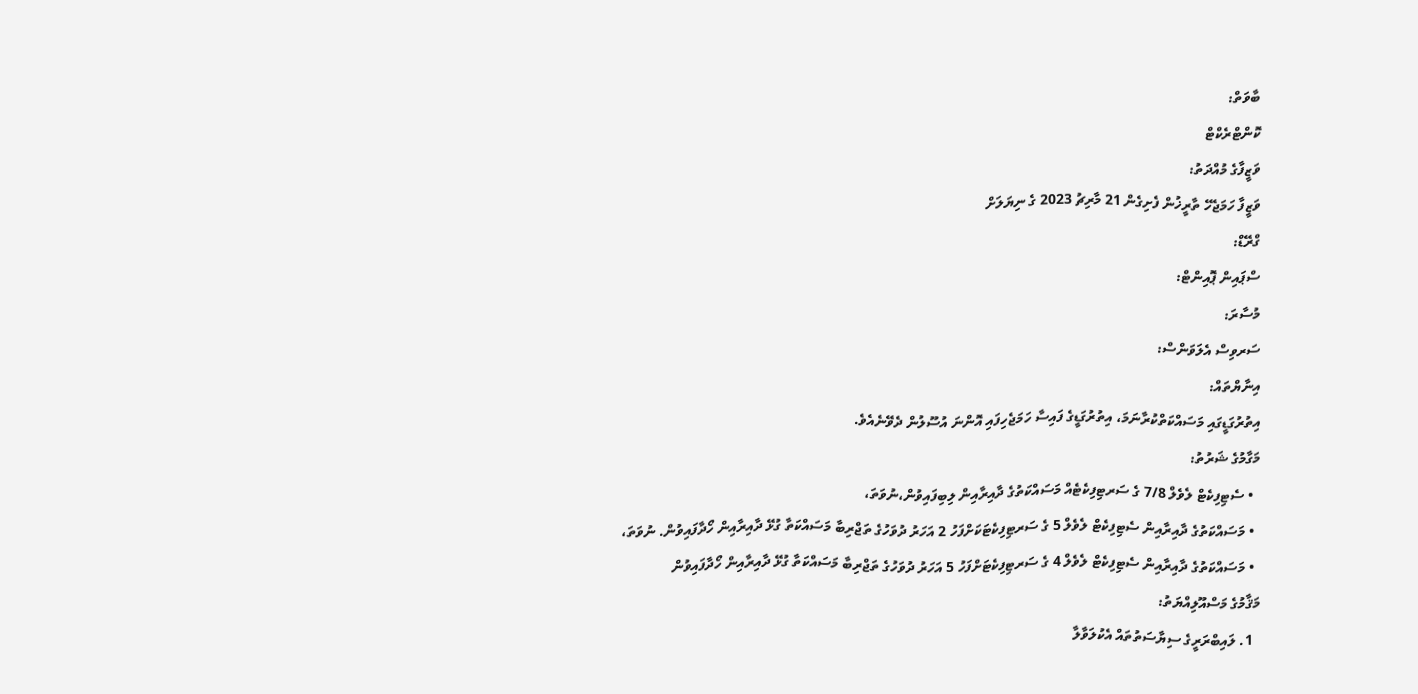ބާވަތް:
ކޮންޓްރެކްޓް
ވަޒީފާގެ މުއްދަތު:
ވަޒީފާ ހަމަޖެހޭ ތާރީޚުން ފެށިގެން 21 މާރިޗު 2023 ގެ ނިޔަލަށް
ގްރޭޑް:
ސްޕައިން ޕޮއިންޓް:
މުސާރަ:
ސަރވިސް އެލަވަންސް:
އިނާޔްތައް:
އިތުރުގަޑީގައި މަސައްކަތްކުރާނަމަ، އިތުރުގަޑީގެ ފައިސާ ހަމަޖެހިފައި އޮންނަ އުސޫލުން ދެވޭނެއެވެ.
މަގާމުގެ ޝަރުތު:
  • ސެޓިފިކެޓް ލެވެލް 7/8 ގެ ސަރޓިފިކެޓެއް މަސައްކަތުގެ ދާއިރާއިން ލިބިފައިވުން،ނުވަތަ،
  • މަސައްކަތުގެ ދާއިރާއިން ސެޓިފިކެޓް ލެވެލް 5 ގެ ސަރޓިފިކެޓަކަށްފަހު 2 އަހަރު ދުވަހުގެ ތަޖްރިބާ މަސައްކަތާ ގުޅޭ ދާއިރާއިން ހޯދާފައިވުން. ނުވަތަ،
  • މަސައްކަތުގެ ދާއިރާއިން ސެޓިފިކެޓް ލެވެލް 4 ގެ ސަރޓިފިކެޓަށްފަހު 5 އަހަރު ދުވަހުގެ ތަޖްރިބާ މަސައްކަތާ ގުޅޭ ދާއިރާއިން ހޯދާފައިވުން
މަޤާމުގެ މަސްއޫލިއްޔަތު:
  1. ލައިބްރަރީގެ ސިޔާސަތުތައް އެކުލަވާލާ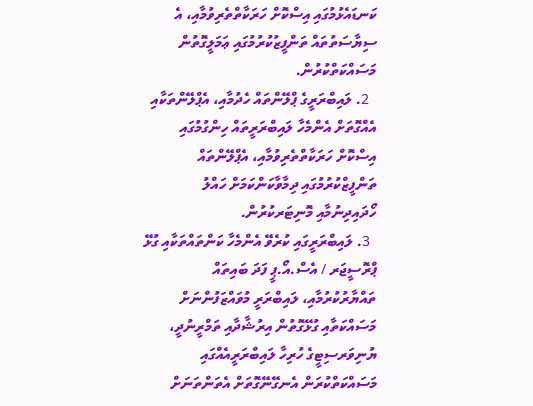ކަނޑައެޅުމުގައި އިސްކޮށް ހަރަކާތްތެރިވުމާއި، އެ ސިޔާސަތުތައް ތަންފީޒުކުރުމުގައި ޢަމަލީގޮތުން މަސައްކަތްކުރުން.
  2. ލައިބްރަރީގެ ޕްލޭންތައް ހެދުމާއި، އެޕްލޭންތަކާއި އެއްގޮތަށް އެންމެހާ ލައިބްރަރީތައް ހިންގުމުގައި އިސްކޮށް ހަރަކާތްތެރިވުމާއި، އެޕްލޭންތައް ތަންފީޒްކުރުމުގައި ދިމާވާކަންކަމަށް ހައްލު ހޯދައިދިނުމާއި މޮނިޓަރކުރުން.
  3. ލައިބްރަރީގައި ކުރެވޭ އެންމެހާ ކަންތައްތަކާއި ގުޅޭ ޕްރޮސީޖަރ / އެސް.އޯ.ޕީ ފަދަ ބައިތައް ތައްޔާރުކުރުމާއި، ލައިބްރަރީ މުވައްޒަފުންނަށް މަސައްކަތާއި ގުޅޭގޮތުން އިރުޝާދާއި ތަމްރީނުދީ، ޔުނިވަރސިޓީގެ ހުރިހާ ލައިބްރަރީއެއްގައި މަސައްކަތްކުރަން އެނގޭނޭގޮތަށް އެތަންތަނަށް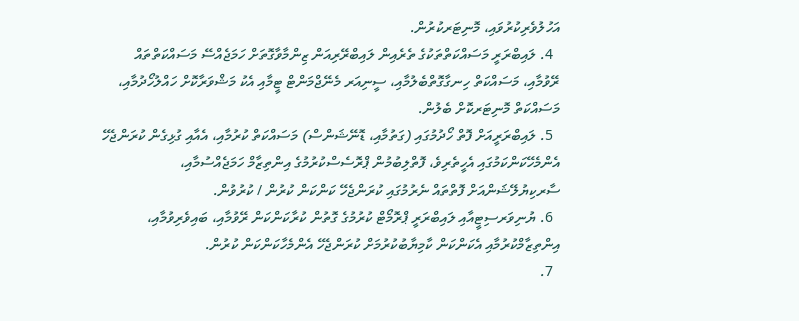އަހުލުވެރިކުރުވައި، މޮނިޓަރކުރުން.
  4. ލައިބްރަރީ މަސައްކަތްތަކުގެ ތެރެއިން ލައިބްރޭރިއަން ޒިންމާވާގޮތަށް ހަމަޖެއްސޭ މަސައްކަތްތައް ރޭވުމާއި، މަސައްކަތް ހިނގާގޮތްބެލުމާއި، ސީނިއަރ މެނޭޖްމަންޓް ޓީމާއި އެކު މަޝްވަރާކޮށް ހައްލުހޯދުމާއި، މަސައްކަތް މޮނިޓަރކޮށް ބެލުން.
  5. ލައިބްރަރީއަށް ފޮތް ހޯދުމުގައި (ގަތުމާއި، ޑޮނޭޝަންސް) މަސައްކަތް ކުރުމާއި، އެއާއި ގުޅިގެން ކުރަންޖެހޭ އެންމެހޭކަންކަމުގައި އެހީތެރިވެ، ފޮތްލިބުމުން ޕްރޮސެސްކުރުމުގެ އިންތިޒާމް ހަމަޖެއްސުމާއި، ސާރކިޔުލޭޝަންއަށް ފޮތްތައް ނެރުމުގައި ކުރަންޖެހޭ ކަންކަން ކުރުން / ކުރުވުން.
  6. ޔުނިވަރސިޓީއާއި ލައިބްރަރީ ޕްރޮމޯޓް ކުރުމުގެ ގޮތުން ކުރާކަންކަން ރޭވުމާއި، ބައިވެރިވުމާއި، އިންތިޒާމްކުރުމާއި އެކަންކަން ކާމިޔާބުކުރުމަށް ކުރަންޖެހޭ އެންމެހާކަންކަން ކުރުން.
  7.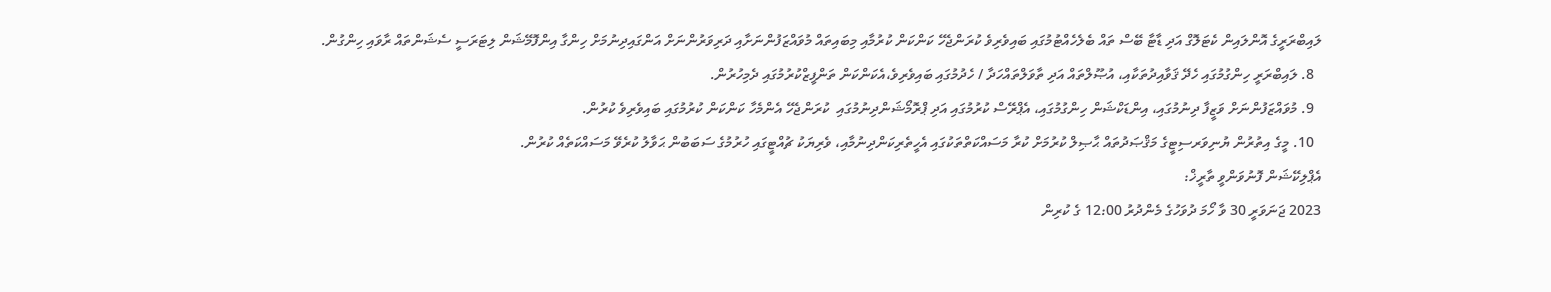ލައިބްރަރީގެ އޮންލައިން ކެޓަލޮގް އަދި ޑާޓާ ބޭސް ތައް ބެލެހެއްޓުމުގައި ބައިވެރިވެ ކުރަންޖެހޭ ކަންކަން ކުރުމާއި މިބައިތައް މުވައްޒަފުންނަށާއި ދަރިވަރުންނަށް އަންގައިދިނުމަށް ހިންގާ އިންފޮމޭޝަން ލިޓަރަސީ ސެޝަންތައް ރާވައި ހިންގުން.
  8. ލައިބްރަރީ ހިންގުމުގައި ހެދޭ ޤަވާއިދުތަކާއި، އުޞޫލްތައް އަދި ތާވަލްތައްހަދާ / ހެދުމުގައި ބައިވެރިވެ،އެކަންކަން ތަންފީޒްކުރުމުގައި ދެމިހުރުން.
  9. މުވައްޒަފުންނަށް ވަޒީފާ ދިނުމުގައި، އިންޑަކްޝަން ހިންގުމުގައި، އެޕްރޭސް ކުރުމުގައި އަދި ޕްރޮމޯޝަންދިނުމުގައި  ކުރަންޖެހޭ އެންމެހާ ކަންކަން ކުރުމުގައި ބައިވެރިވެ ކުރުން.
  10. މީގެ އިތުރުން ޔުނިވަރސިޓީގެ މަޤްޞަދުތައް ޙާޞިލް ކުރުމަށް ކުރާ މަސައްކަތްތަކުގައި އެހީތެރިކަންދިނުމާއި، ވެރިޔަކު ޗުއްޓީގައި ހުރުމުގެ ސަބަބުން ޙަވާލު ކުރެވޭ މަސައްކަތެއް ކުރުން.
އެޕްލިކޭޝަން ފޮނުވަންވީ ތާރީޚް:
2023 ޖަނަވަރީ 30 ވާ ހޯމަ ދުވަހުގެ މެންދުރު 12:00 ގެ ކުރިން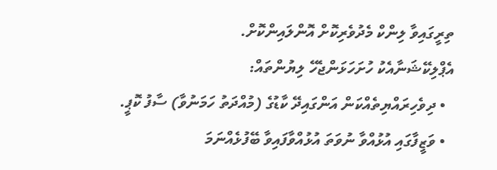ތިރީގައިވާ ލިންކް މެދުވެރިކޮށް އޮންލައިންކޮށް.
އެޕްލިކޭޝަނާއެކު ހުށަހަޅަންޖެހޭ ލިޔުންތައް:
  • ދިވެހިރައްޔިތެއްކަން އަންގައިދޭ ކާޑުގެ (މުއްދަތު ހަމަނުވާ) ސާފު ކޮޕީ.
  • ވަޒީފާގައި އުޅުއްވާ ނުވަތަ އުޅުއްވާފައިވާ ބޭފުޅެއްނަމަ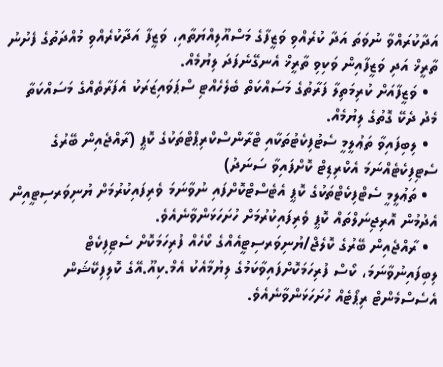އަދާކުރައްވާ ނުވަތަ އަދާ ކުރެއްވި ވަޒީފާގެ މަސްއޫލިއްޔަތާއި، ވަޒީފާ އަދާކުރެއްވި މުއްދަތުގެ ފެށުނު ތާރީޚް އަދި ވަޒީފާއިން ވަކިވި ތާރީޚް އެނގޭނެފަދަ ލިޔުމެއް.
  • ވަޒީފާއަށް ކުރިމަތިލާ ފަރާތުގެ މަސައްކަތް ބެލެހެއްޓި ސްޕަވައިޒަރަކު އެފަރާތެއްގެ މަސައްކަތާ މެދު ދެކޭ ގޮތުގެ ލިޔުމެއް.
  • ލިބިފައިވާ ތަޢުލީމީ ސެޓުފިކެޓުތަކާއި ޓްރާންސްކްރިޕްޓްތަކުގެ ކޮޕީ (ރާއްޖެއިން ބޭރުގެ ސެޓިފިކެޓެއްނަމަ އެކްރިޑިޓް ކޮށްފައިވާ ސަނަދު)
  • ތަޢުލީމީ ސެޓްފިކެޓްތަކުގެ ކޮޕީ އެޓެސްޓްކޮށްފައި ނުވާނަމަ ވެރިފައިކުރުމަށް ޔުނިވަރސިޓީއިން އެދުމުން އޮރިޖިނަލްތައް ކޮޕީ ވެރިފައިކުރުމަށް ހުށަހަޅަންވާނެއެވެ.
  • ރާއްޖެއިން ބޭރުގެ ކޮލެޖް/ޔުނިވަރސިޓީއެއްގެ ކޯހެއް ފުރިހަމަކޮށް ސެޓިފިކެޓް ލިބިފައިނުވާނަމަ، ކޯސް ފުރިހަމަކޮށްފައިވާކަމުގެ ލިޔުމާއެކު އެމް.ކިއޫ.އޭގެ ކޮލިފިކޭޝަން  އެސެސްމެންޓް ރިޕޯޓެއް ހުށަހަޅަންވާނެއެވެ.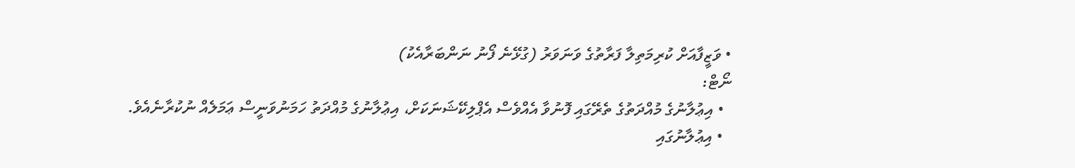• ވަޒީފާއަށް ކުރިމަތިލާ ފަރާތުގެ ވަނަވަރު (ގުޅޭނެ ފޯނު ނަންބަރާއެކު)
ނޯޓް:
  • އިޢުލާނުގެ މުއްދަތުގެ ތެރޭގައި ފޮނުވާ އެއްވެސް އެޕްލިކޭޝަނަކަށް، އިޢުލާނުގެ މުއްދަތު ހަމަނުވަނީސް ޢަމަލެއް ނުކުރާނެއެވެ.
  • އިޢުލާނުގައި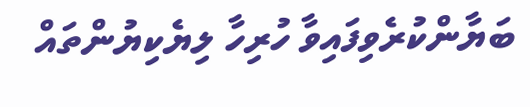ބަޔާންކުރެވިފައިވާ ހުރިހާ ލިޔެކިޔުންތައް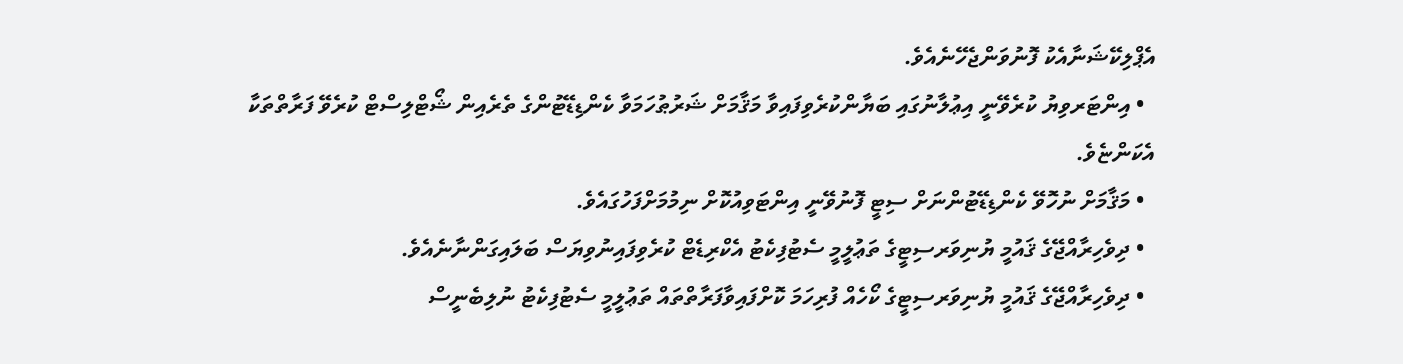އެޕްލިކޭޝަނާއެކު ފޮނުވަންޖެހޭނެއެވެ.
  • އިންޓަރވިޔު ކުރެވޭނީ އިޢުލާނުގައި ބަޔާންކުރެވިފައިވާ މަޤާމަށް ޝަރުޠުހަމަވާ ކެންޑިޑޭޓުންގެ ތެރެއިން ޝޯޓްލިސްޓް ކުރެވޭ ފަރާތްތަކާ އެކަންޏެވެ.
  • މަޤާމަށް ނުހޮވޭ ކެންޑިޑޭޓުންނަށް ސިޓީ ފޮނުވޭނީ އިންޓަވިއުކޮށް ނިމުމަށްފަހުގައެވެ.
  • ދިވެހިރާއްޖޭގެ ޤައުމީ ޔުނިވަރސިޓީގެ ތަޢުލީމީ ސެޓުފިކެޓު އެކްރިޑެޓް ކުރެވިފައިނުވިޔަސް ބަލައިގަންނާނެއެވެ.
  • ދިވެހިރާއްޖޭގެ ޤައުމީ ޔުނިވަރސިޓީގެ ކޯހެއް ފުރިހަމަ ކޮށްފައިވާފަރާތްތައް ތަޢުލީމީ ސެޓުފިކެޓު ނުލިބެނީސް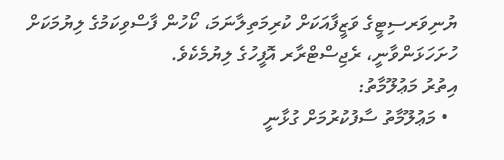ޔުނިވަރސިޓީގެ ވަޒީފާއަކަށް ކުރިމަތިލާނަމަ، ކޯހުން ފާސްވިކަމުގެ ލިޔުމަކަށް ހުށަހަޅަންވާނީ، ރެޖިސްޓްރާރ އޮފީހުގެ ލިޔުމެކެވެ.
އިތުރު މަޢުލޫމާތު:
  • މަޢުލޫމާތު ސާފުކުރުމަށް ގުޅާނީ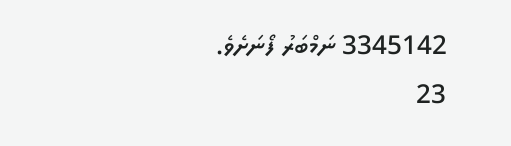3345142 ނަމްބަރު ފޯނަށެވެ.
23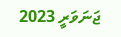ޖަނަވަރީ 2023